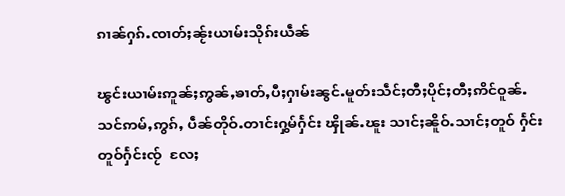ၵၢၼ်ႁၵ်ႉၸၢတ်ႈၼႂ်းယၢမ်းသိုၵ်းယဵၼ်

ၽွင်းယၢမ်းဢူၼ်ႈဢွၼ်ႇၶၢတ်ႇပီႈႁၢမ်းၼွင်ႉမူတ်းသဵင်ႈတီႈပိုင်ႈတီႈဢိင်ဝူၼ်ႉသင်ဢမ်ႇဢွၵ်ႇ ပဵၼ်တိုဝ်ႉတၢင်းႁွမ်ႁႅင်း ၾိုၼ်ႉၽူး သၢင်ႈၼိူဝ်ႉသၢင်ႈတူဝ် ႁႅင်းတူဝ်ႁႅင်းၸႂ်  လႄႈ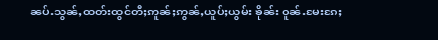ၼပ်ႉသွၼ်ႇထတ်းထွင်တီႈဢူၼ်ႈဢွၼ်ႇယူပ်ႈယွမ်း ၶိုၼ်း ဝူၼ်ႉမႄးၵႄႈ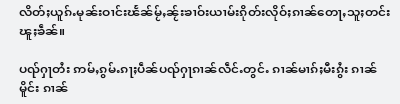လိတ်ႈယူၵ်ႉမုၼ်းဝၢင်းၽႅၼ်မႂ်ႇၼႂ်းၶၢဝ်းယၢမ်းၵိုတ်းလိုဝ်ႈၵၢၼ်တေႃႇသူႈတင်းၽူႈၶဵၼ်။

ပၺ်ႁႃတႆး ဢမ်ႇၵွမ်ႉၵႃႈပဵၼ်ပၺ်ႁႃၵၢၼ်လဵင်ႉတွင်ႉ ၵၢၼ်မၢၵ်ႈမီးၵွႆး ၵၢၼ်မိူင်း ၵၢၼ်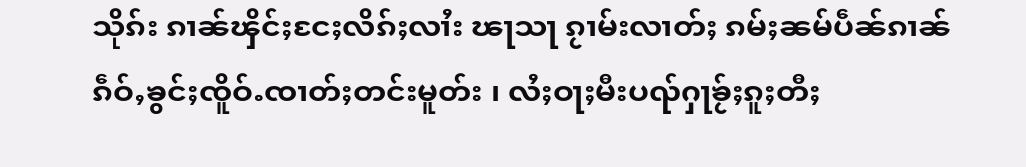သိုၵ်း ၵၢၼ်ၾိင်ႈငႄႈလိၵ်ႈလၢႆး ၽႃသႃ ၵႂၢမ်းလၢတ်ႈ ၵမ်ႈၼမ်ပဵၼ်ၵၢၼ်ၵဵဝ်ႇၶွင်ႈၸိူဝ်ႉၸၢတ်ႈတင်းမူတ်း ၊ လႆႈဝႃႈမီးပၺ်ႁႃၶႂ်ႈၵူႈတီႈ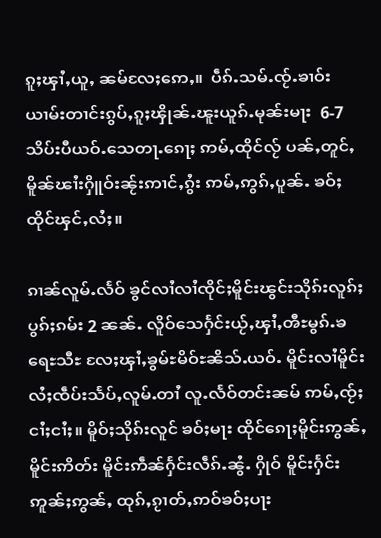ၵူႈၾၢႆႇယူႇ ၼမ်လႄႈဢေႇ။  ပဵၵ်ႉသမ်ႉၸႂ်ႉၶၢဝ်းယၢမ်းတၢင်းၵွပ်ႇၵူႈၾိုၼ်ႉၽူးယူၵ်ႉမုၼ်းမႃး  6-7 သိပ်းပီယဝ်ႉသေတႃႉၵေႃႈ ဢမ်ႇထိုင်လႂ် ပၼ်ႇတူင်ႇ မိူၼ်ၽၢႆးႁိူဝ်းၼႂ်းဢၢင်ႇၵွႆး ဢမ်ႇဢွၵ်ႇပူၼ်ႉ ၶဝ်ႈထိုင်ၾင်ႇလႆႈ။

ၵၢၼ်လူမ်ႉလႅဝ် ၶွင်လၢႆလၢႆၸိုင်ႈမိူင်းၽွင်းသိုၵ်းလူၵ်ႈပွၵ်ႈၵမ်း 2 ၼၼ်ႉ လိူဝ်သေႁႅင်းယႂ်ႇၾၢႆႇၻီႊမွၵ်ႉၶရေႊသီႊ လႄႈၾၢႆႇၶွမ်ႊမိဝ်ႊၼိသ်ႉယဝ်ႉ မိူင်းလၢႆမိူင်းလႆႈၸဵပ်းသႅပ်ႇလူမ်ႉတၢႆ လူႉလႅဝ်တင်းၼမ် ဢမ်ႇၸႂ်ႈငၢႆႈငၢႆႈ။ မိူဝ်ႈသိုၵ်းလူင် ၶဝ်ႈမႃး ထိုင်ၵေႃႈမိူင်းဢွၼ်ႇမိူင်းဢိတ်း မိူင်းဢဵၼ်ႁႅင်းလဵၵ်ႉၼွႆႉ ႁိုဝ် မိူင်းႁႅင်းဢူၼ်ႈဢွၼ်ႇ ထုၵ်ႇၵႂၢတ်ႇဢဝ်ၶဝ်ႈပႃး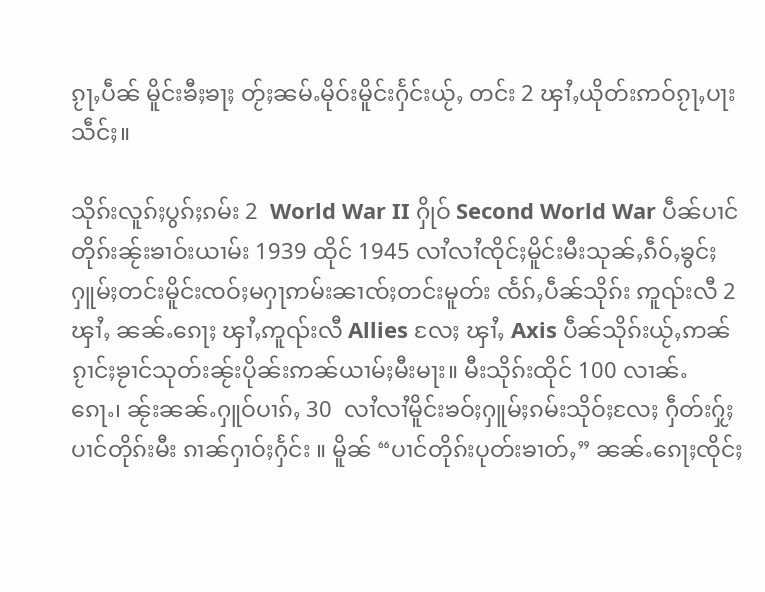ၵႂႃႇပဵၼ် မိူင်းၶီႈၶႃႈ တႂ်ႈၼမ်ႉမိုဝ်းမိူင်းႁႅင်းယႂ်ႇ တင်း 2 ၾၢႆႇယိုတ်းဢဝ်ၵႂႃႇပႃးသဵင်ႈ။

သိုၵ်းလူၵ်ႈပွၵ်ႈၵမ်း 2  World War II ႁိုဝ် Second World War ပဵၼ်ပၢင်တိုၵ်းၼႂ်းၶၢဝ်းယၢမ်း 1939 ထိုင် 1945 လၢႆလၢႆၸိုင်ႈမိူင်းမီးသုၼ်ႇၵဵဝ်ႇၶွင်ႈႁူမ်ႈတင်းမိူင်းၸဝ်ႈမႁႃဢမ်းၼၢၸ်ႈတင်းမူတ်း ၸႅၵ်ႇပဵၼ်သိုၵ်း ဢူၺ်းလီ 2 ၾၢႆႇ ၼၼ်ႉၵေႃႈ ၾၢႆႇဢူၺ်းလီ Allies လႄႈ ၾၢႆႇ Axis ပဵၼ်သိုၵ်းယႂ်ႇဢၼ်ၵႂၢင်ႈၶႂၢင်သုတ်းၼႂ်းပိုၼ်းဢၼ်ယၢမ်ႈမီးမႃး။ မီးသိုၵ်းထိုင် 100 လၢၼ်ႉၵေႃႉ၊ ၼႂ်းၼၼ်ႉႁူဝ်ပၢၵ်ႇ 30  လၢႆလၢႆမိူင်းၶဝ်ႈႁူမ်ႈၵမ်းသိုဝ်ႈလႄႈ ႁဵတ်းႁႂ်ႈပၢင်တိုၵ်းမီး ၵၢၼ်ႁၢဝ်ႈႁႅင်း ။ မိူၼ် “ပၢင်တိုၵ်းပုတ်းၶၢတ်ႇ” ၼၼ်ႉၵေႃႈၸိုင်ႈ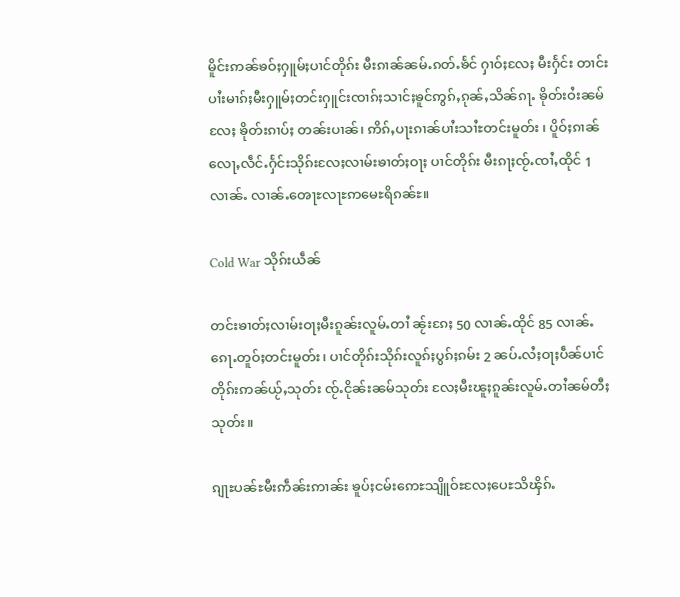မိူင်းဢၼ်ၶဝ်ႈႁူမ်ႈပၢင်တိုၵ်း မီးၵၢၼ်ၼမ်ႉၵတ်ႉၶႅင် ႁၢဝ်ႈလႄႈ မီးႁႅင်း တၢင်းပၢႆးမၢၵ်ႈမီးႁူမ်ႈတင်းႁူင်းၸၢၵ်ႈသၢင်ႈၶူင်ဢွၵ်ႇၵုၼ်ႇသိၼ်ၵႃႉ ၶိုတ်းဝႆးၼမ်လႄႈ ၶိုတ်းၵၢပ်ႈ တၼ်းပၢၼ်၊ ဢိၵ်ႇပႃးၵၢၼ်ပၢႆးသၢႆႊတင်းမူတ်း ၊ ပိူဝ်ႈၵၢၼ်လေႃႇလဵင်ႉႁႅင်းသိုၵ်းလႄႈလၢမ်းၶၢတ်ႈဝႃႈ ပၢင်တိုၵ်း မီးၵႃႈၸႂ်ႉၸၢႆႇထိုင် 1 လၢၼ်ႉ လၢၼ်ႉၻေႃႊလႃႊဢမေႊရိၵၼ်ႊ။

Cold War သိုၵ်းယဵၼ်

တင်းၶၢတ်ႈလၢမ်းဝႃႈမီးၵူၼ်းလူမ်ႉတၢႆ ၼႂ်းၵႄႈ 50 လၢၼ်ႉထိုင် 85 လၢၼ်ႉ ၵေႃႉတူဝ်ႈတင်းမူတ်း၊ ပၢင်တိုၵ်းသိုၵ်းလူၵ်ႈပွၵ်ႈၵမ်း 2 ၼပ်ႉလႆႈဝႃႈပဵၼ်ပၢင်တိုၵ်းဢၼ်ယႂ်ႇသုတ်း ၸႂ်ႉငိုၼ်းၼမ်သုတ်း လႄႈမီးၽူႈၵူၼ်းလူမ်ႉတၢႆၼမ်တီႈသုတ်း။

ၵျႃႊပၼ်ႊမီးဢဵၼ်းဢၢၼ်း ၶူပ်ႈငမ်းဢေႊသျိူဝ်ႊလႄႈပေႊသိၾိၵ်ႉ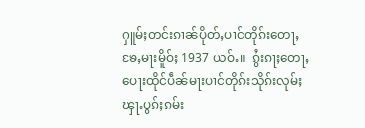ႁူမ်ႈတင်းၵၢၼ်ပိုတ်ႇပၢင်တိုၵ်းတေႃႇၶႄႇမႃးမိူဝ်ႈ 1937 ယဝ်ႉ။  ၵွႆးၵႃႈတေႃႇပေႃးထိုင်ပဵၼ်မႃးပၢင်တိုၵ်းသိုၵ်းလုမ်ႈၾႃႉပွၵ်ႈၵမ်း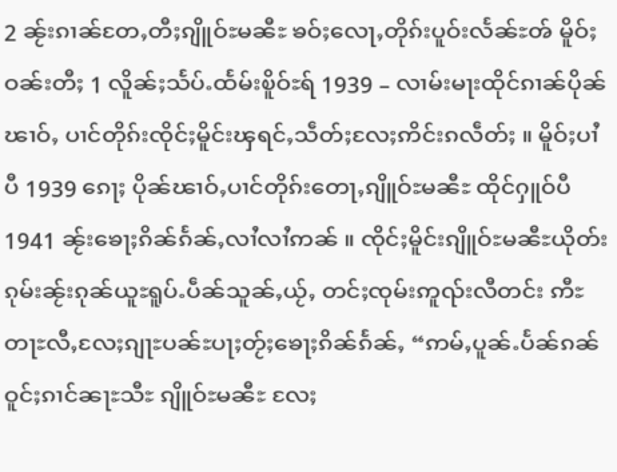2 ၼႂ်းၵၢၼ်တႄႇတီႈၵျိူဝ်ႊမၼီႊ ၶဝ်ႈလေႃႇတိုၵ်းပူဝ်းလႅၼ်ႊၻ် မိူဝ်ႈဝၼ်းတီႈ 1 လိူၼ်ႈသႅပ်ႉထႅမ်းၿိူဝ်ႊရ် 1939 – လၢမ်းမႃးထိုင်ၵၢၼ်ပိုၼ်ၽၢဝ်ႇ ပၢင်တိုၵ်းၸိုင်ႈမိူင်းၾရင်ႇသဵတ်ႈလႄႈဢိင်းၵလဵတ်ႈ ။ မိူဝ်ႈပၢႆပီ 1939 ၵေႃႈ ပိုၼ်ၽၢဝ်ႇပၢင်တိုၵ်းတေႃႇၵျိူဝ်ႊမၼီႊ ထိုင်ႁူဝ်ပီ 1941 ၼႂ်းၶေႃႈၵိၼ်ၵႅၼ်ႇလၢႆလၢႆဢၼ် ။ ၸိုင်ႈမိူင်းၵျိူဝ်ႊမၼီႊယိုတ်းၵုမ်းၼႂ်းၵုၼ်ယူႊရူပ်ႉပဵၼ်သူၼ်ႇယႂ်ႇ တင်ႈၸုမ်းဢူၺ်းလီတင်း ဢီႊတႃႊလီႇလႄႈၵျႃႊပၼ်ႊပႃႈတႂ်ႈၶေႃႈၵိၼ်ၵႅၼ်ႇ “ဢမ်ႇပူၼ်ႉပႅၼ်ၵၼ်ဝူင်ႈၵၢင်ၼႃႊသီႊ ၵျိူဝ်ႊမၼီႊ လႄႈ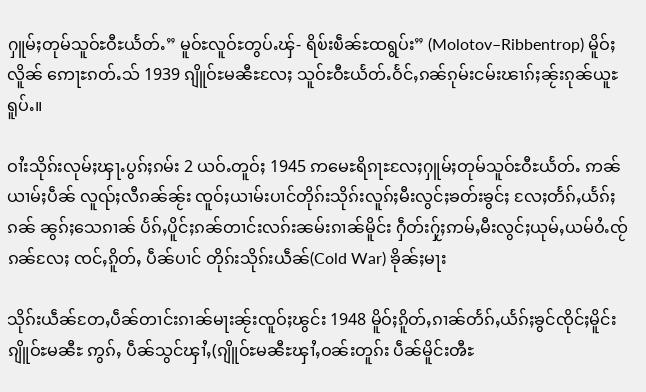ႁူမ်ႈတုမ်သူဝ်ႊဝီႊယႅတ်ႉ” မူဝ်ႊလူဝ်ႊတွပ်ႉၾ်- ရိၿ်းၿဵၼ်ႊထရွပ်း” (Molotov–Ribbentrop) မိူဝ်ႈလိူၼ် ဢေႃႊၵတ်ႉသ် 1939 ၵျိူဝ်ႊမၼီႊလႄႈ သူဝ်ႊဝီႊယႅတ်ႉဝႅင်ႇၵၼ်ၵုမ်းငမ်းၽၢၵ်ႈၼႂ်းၵုၼ်ယူႊရူပ်ႉ။

ဝၢႆးသိုၵ်းလုမ်ႈၾႃႉပွၵ်ႈၵမ်း 2 ယဝ်ႉတူဝ်ႈ 1945 ဢမေႊရိၵႃႊလႄႈႁူမ်ႈတုမ်သူဝ်ႊဝီႊယႅတ်ႉ ဢၼ်ယၢမ်ႈပဵၼ် လူၺ်ႈလီၵၼ်ၼႂ်း ၸူဝ်ႈယၢမ်းပၢင်တိုၵ်းသိုၵ်းလူၵ်ႈမီးလွင်ႈၶတ်းၶွင်ႈ လႄႈတႅၵ်ႇယႅၵ်ႈၵၼ် ၼွၵ်ႈသေၵၢၼ် ပႅၵ်ႇပိူင်ႈၵၼ်တၢင်းလၵ်းၼမ်းၵၢၼ်မိူင်း ႁဵတ်းႁႂ်ႈဢမ်ႇမီးလွင်ႈယုမ်ႇယမ်ဝႆႉၸႂ်ၵၼ်လႄႈ ၸင်ႇၵိူတ်ႇ ပဵၼ်ပၢင် တိုၵ်းသိုၵ်းယဵၼ်(Cold War) ၶိုၼ်ႈမႃး

သိုၵ်းယဵၼ်တႄႇပဵၼ်တၢင်းၵၢၼ်မႃးၼႂ်းၸူဝ်ႈၽွင်း 1948 မိူဝ်ႈၵိူတ်ႇၵၢၼ်တႅၵ်ႇယႅၵ်ႈၶွင်ၸိုင်ႈမိူင်းၵျိူဝ်ႊမၼီႊ ဢွၵ်ႇ ပဵၼ်သွင်ၾၢႆႇ(ၵျိူဝ်ႊမၼီႊၾၢႆႇဝၼ်းတူၵ်း ပဵၼ်မိူင်းၻီႊ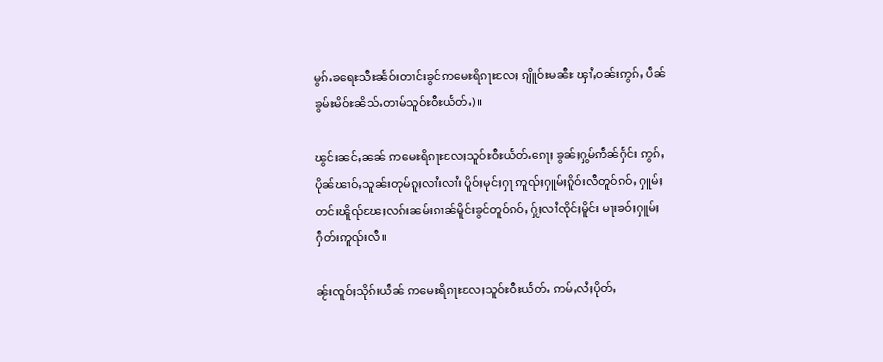မွၵ်ႉၶရေႊသီႊၼႅဝ်းတၢင်းၶွင်ဢမေႊရိၵႃႊလႄႈ ၵျိူဝ်ႊမၼီႊ ၾၢႆႇဝၼ်းဢွၵ်ႇ ပဵၼ်ၶွမ်ႊမိဝ်ႊၼိသ်ႉတၢမ်သူဝ်ႊဝီႊယႅတ်ႉ)။

ၽွင်းၼင်ႇၼၼ် ဢမေႊရိၵႃႊလႄႈသူဝ်ႊဝီႊယႅတ်ႉၵေႃႈ ၶွၼ်ႈႁွမ်ဢဵၼ်ႁႅင်း ဢွၵ်ႇပိုၼ်ၽၢဝ်ႇသူၼ်းတုမ်ၵူႈလၢႆးလၢႆး ပိူဝ်ႈမုင်ႈႁႃ ဢူၺ်ႈႁူမ်ႈၵိူဝ်းလီတူဝ်ၵဝ်ႇ ႁူမ်ႈတင်းၽိူၺ်ၽႄႈလၵ်းၼမ်းၵၢၼ်မိူင်းၶွင်တူဝ်ၵဝ်ႇ ႁႂ်ႈလၢႆၸိုင်ႈမိူင်း မႃးၶဝ်ႈႁူမ်ႈ ႁဵတ်းဢူၺ်းလီ။

ၼႂ်းၸူဝ်ႈသိုၵ်းယဵၼ် ဢမေႊရိၵႃႊလႄႈသူဝ်ႊဝီႊယႅတ်ႉ ဢမ်ႇလႆႈပိုတ်ႇ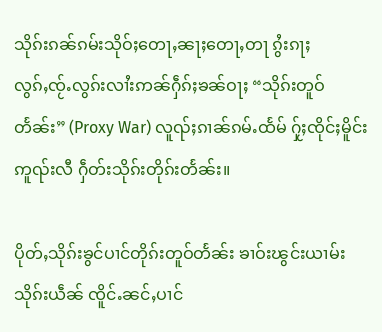သိုၵ်းၵၼ်ၵမ်းသိုဝ်ႈတေႃႇၼႃႈတေႃႇတႃ ၵွႆးၵႃႈ လွၵ်ႇၸႂ်ႉလွၵ်းလၢႆးဢၼ်ႁဵၵ်ႈၶၼ်ဝႃႈ “သိုၵ်းတူဝ်တႅၼ်း” (Proxy War) လူၺ်ႈၵၢၼ်ၵမ်ႉထႅမ် ႁႂ်ႈၸိုင်ႈမိူင်းဢူၺ်းလီ ႁဵတ်းသိုၵ်းတိုၵ်းတႅၼ်း။

ပိုတ်ႇသိုၵ်းၶွင်ပၢင်တိုၵ်းတူဝ်တႅၼ်း ၶၢဝ်းၽွင်းယၢမ်းသိုၵ်းယဵၼ် ၸိူင်ႉၼင်ႇပၢင်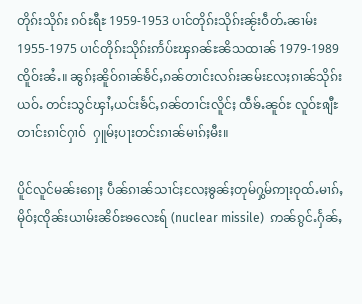တိုၵ်းသိုၵ်း ၵဝ်ႊရီႊ 1959-1953 ပၢင်တိုၵ်းသိုၵ်းၼႂ်းဝဵတ်ႉၼၢမ်း 1955-1975 ပၢင်တိုၵ်းသိုၵ်းဢႅပ်ႊၾၵၼ်ႊၼိသထၢၼ် 1979-1989 ၸိူဝ်းၼႆႉ။ ၼွၵ်ႈၼိူဝ်ၵၢၼ်ၶႅင်ႇၵၼ်တၢင်းလၵ်းၼမ်းလႄႈၵၢၼ်သိုၵ်းယဝ်ႉ တင်းသွင်ၾၢႆႇယင်းၶႅင်ႇၵၼ်တၢင်းလိူင်ႈ ထဵၶ်ႉၼူဝ်ႊ လူဝ်ႊၷျီႊ  တၢင်းၵၢင်ႁၢဝ်  ႁူမ်ႈပႃးတင်းၵၢၼ်မၢၵ်ႈမီး။

ပိူင်လူင်မၼ်းၵေႃႈ ပဵၼ်ၵၢၼ်သၢင်ႈလႄႈၶွၼ်ႈတုမ်ႁွမ်ဢႃးဝုထ်ႉမၢၵ်ႇမိုဝ်ႈၸိုၼ်းယၢမ်းၼိဝ်ႊၶလေႊရ် (nuclear missile)  ဢၼ်ၵွင်ႉႁႅၼ်ႇ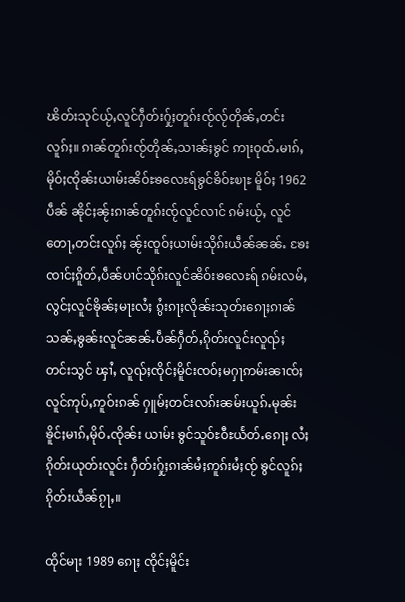ၽိတ်းသုင်ယႂ်ႇလူင်ႁဵတ်းႁႂ်ႈတူၵ်းၸႂ်လႂ်တိုၼ်ႇတင်းလူၵ်ႈ။ ၵၢၼ်တူၵ်းၸႂ်တိုၼ်ႇသၢၼ်ႈၶွင် ဢႃးဝုထ်ႉမၢၵ်ႇမိုဝ်ႈၸိုၼ်းယၢမ်းၼိဝ်ႊၶလေႊရ်ၶွင်ၶိဝ်ႊၿႃႊ မိူဝ်ႈ 1962 ပဵၼ် ၼိုင်ႈၼႂ်းၵၢၼ်တူၵ်းၸႂ်လူင်လၢင် ၵမ်းယႂ်ႇ လူင်တေႃႇတင်းလူၵ်ႈ ၼႂ်းၸူဝ်ႈယၢမ်းသိုၵ်းယဵၼ်ၼၼ်ႉ ၶႄးၸၢင်ႈၵိူတ်ႇပဵၼ်ပၢင်သိုၵ်းလူင်ၼိဝ်းၶလေႊရ် ၵမ်းလမ်ႇ လွင်ႈလူင်ၶိုၼ်ႈမႃးလႆႈ ၵွႆးၵႃႈလိုၼ်းသုတ်းၵေႃႈၵၢၼ်သၼ်ႇၶွၼ်းလူင်ၼၼ်ႉပဵၼ်ႁဵတ်ႇၵိုတ်းလူင်းလူၺ်ႈ တင်းသွင် ၾၢႆႇ လူၺ်ႈၸိုင်ႈမိူင်းၸဝ်ႈမႁႃဢမ်းၼၢၸ်ႈလူင်ဢုပ်ႇဢူဝ်းၵၼ် ႁူမ်ႈတင်းလၵ်းၼမ်းယူၵ်ႉမုၼ်းၶိူင်ႈမၢၵ်ႇမိုဝ်ႉၸိုၼ်း ယၢမ်း ၶွင်သူဝ်ႊဝီႊယႅတ်ႉၵေႃႈ လႆႈၵိုတ်းယုတ်းလူင်း ႁဵတ်းႁႂ်ႈၵၢၼ်မႆႈဢူၵ်းမႆႈၸႂ် ၶွင်လူၵ်ႈၵိုတ်းယဵၼ်ၵႂႃႇ။

ထိုင်မႃး 1989 ၵေႃႈ ၸိုင်ႈမိူင်း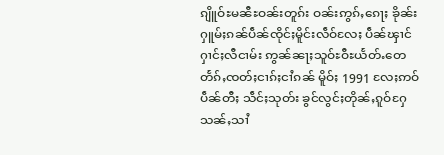ၵျိူဝ်ႊမၼီႊဝၼ်းတူၵ်း ဝၼ်းဢွၵ်ႇၵေႃႈ ၶိုၼ်းႁူမ်ႈၵၼ်ပဵၼ်ၸိုင်ႈမိူင်းလဵဝ်လႄႈ ပဵၼ်ၾၢင်ႁၢင်ႈလီငၢမ်း ဢွၼ်ၼႃႈသူဝ်ႊဝီႊယႅတ်ႉတေတႅၵ်ႇၸတ်ႈငၢၵ်ႈငၢႆၵၼ် မိူဝ်ႈ 1991 လႄႈဢဝ် ပဵၼ်တီႈ သဵင်ႈသုတ်း ၶွင်လွင်ႈတိုၼ်ႇၵူဝ်ႁႄသၼ်ႇသၢႆ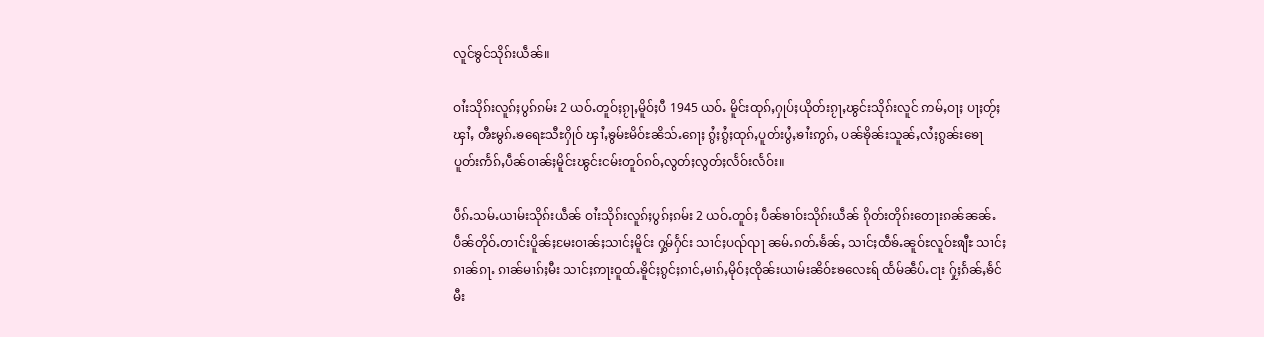လူင်ၶွင်သိုၵ်းယဵၼ်။

ဝၢႆးသိုၵ်းလူၵ်ႈပွၵ်ၵမ်း 2 ယဝ်ႉတူဝ်ႈၵႂႃႇမိူဝ်ႈပီ 1945 ယဝ်ႉ မိူင်းထုၵ်ႇႁုပ်ႈယိုတ်းၵႂႃႇၽွင်းသိုၵ်းလူင် ဢမ်ႇဝႃႈ ပႃႈတႂ်ႈ ၾၢႆႇ ၻီႊမွၵ်ႉၶရေႊသီႊႁိုဝ် ၾၢႆႇၶွမ်ႊမိဝ်ႊၼိသ်ႉၵေႃႈ ၵွႆႈၵွႆႈထုၵ်ႇပူတ်းပွႆႇၶၢႆးဢွၵ်ႇ ပၼ်ၶိုၼ်းသူၼ်ႇလႆႈၵွၼ်းၶေႃ ပူတ်းဢႅၵ်ႇပဵၼ်ဝၢၼ်ႈမိူင်းၽွင်းငမ်းတူဝ်ၵဝ်ႇလွတ်ႈလွတ်ႈလႅဝ်းလႅဝ်း။

ပဵၵ်ႉသမ်ႉယၢမ်းသိုၵ်းယဵၼ် ဝၢႆးသိုၵ်းလူၵ်ႈပွၵ်ႈၵမ်း 2 ယဝ်ႉတူဝ်ႈ ပဵၼ်ၶၢဝ်းသိုၵ်းယဵၼ် ၵိုတ်းတိုၵ်းတေႃးၵၼ်ၼၼ်ႉ ပဵၼ်တိုဝ်ႉတၢင်းပိူၼ်ႈမႄးဝၢၼ်ႈသၢင်ႈမိူင်း ႁွမ်ႁႅင်း သၢင်ႈပၺ်ၺႃ ၼမ်ႉၵတ်ႉၶႅၼ်ႇ သၢင်ႈထဵၶ်ႉၼူဝ်ႊလူဝ်ႊၷျီႊ သၢင်ႈၵၢၼ်ၵႃႉ ၵၢၼ်မၢၵ်ႈမီး သၢင်ႈဢႃးဝူထ်ႉၶိူင်ႈၵွင်ႈၵၢင်ႇမၢၵ်ႇမိုဝ်ႈၸိုၼ်းယၢမ်းၼိဝ်ႊၶလေႊရ် ထႅမ်ၼဵပ်ႉငႃး ႁႂ်ႈၵႅၼ်ႇၶႅင်မီး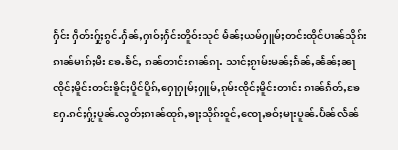ႁႅင်း ႁဵတ်းႁႂ်ႈၵွင်ႉႁႅၼ်ႇႁၢဝ်ႈႁႅင်းတိူဝ်းသုင် မႅၼ်ႈယမ်ႁူမ်ႈတင်းထိုင်ပၢၼ်သိုၵ်းၵၢၼ်မၢၵ်ႈမီး ၶႄႉၶႅင်ႇ ၵၼ်တၢင်းၵၢၼ်ၵႃႉ သၢင်ႈၵႂၢမ်းမၼ်ႈၵႅၼ်ႇၼႅၼ်ႈၼႃၸိုင်ႈမိူင်းတင်းၶိူင်ႈပိူင်ပိူၵ်ႇႁေႃႁုမ်ႈႁူမ်ႇၵုမ်းၸိုင်ႈမိူင်းတၢင်း ၵၢၼ်ၵႅတ်ႇၶႄႁႄႉၵင်ႈႁႂ်ႈပူၼ်ႉလွတ်ႈၵၢၼ်ထုၵ်ႇၶႃႈသိုၵ်းဝူင်ႇၸေႃႇၶဝ်ႈမႃးပူၼ်ႉပႅၼ်လႅၼ်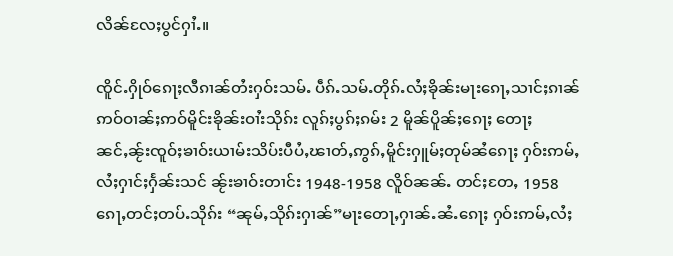လိၼ်လႄႈပွင်ႁၢႆႉ။

ၸိူင်ႉႁိုဝ်ၵေႃႈလီၵၢၼ်တႆးႁဝ်းသမ်ႉ ပဵၵ်ႉသမ်ႉတိုၵ်ႉလႆႈၶိုၼ်းမႃးၵေႃႇသၢင်ႈၵၢၼ်ဢဝ်ဝၢၼ်ႈဢဝ်မိူင်းၶိုၼ်းဝၢႆးသိုၵ်း လူၵ်ႈပွၵ်ႈၵမ်း 2 မိူၼ်ပိူၼ်ႈၵေႃႈ တေႃႈၼင်ႇၼႂ်းၸူဝ်ႈၶၢဝ်းယၢမ်းသိပ်းပီပႆႇၽၢတ်ႇဢွၵ်ႇမိူင်းႁူမ်ႈတုမ်ၼႆၵေႃႈ ႁဝ်းဢမ်ႇလႆႈႁၢင်ႈႁႅၼ်းသင် ၼႂ်းၶၢဝ်းတၢင်း 1948-1958 လိူဝ်ၼၼ်ႉ တင်ႈတႄႇ 1958 ၵေႃႇတင်ႈတပ်ႉသိုၵ်း “ၼုမ်ႇသိုၵ်းႁၢၼ်”မႃးတေႃႇႁၢၼ်ႉၼႆႉၵေႃႈ ႁဝ်းဢမ်ႇလႆႈ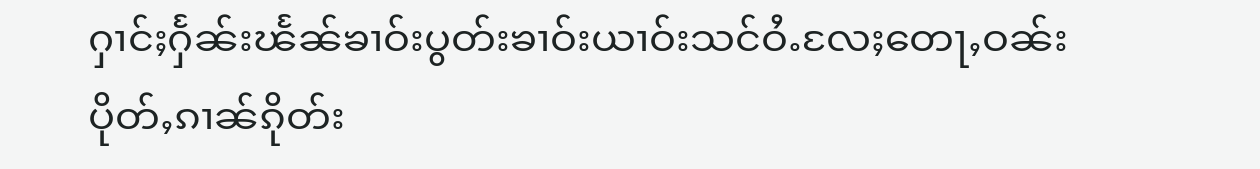ႁၢင်ႈႁႅၼ်းၽႅၼ်ၶၢဝ်းပွတ်းၶၢဝ်းယၢဝ်းသင်ဝႆႉလႄႈတေႃႇဝၼ်း ပိုတ်ႇၵၢၼ်ၵိုတ်း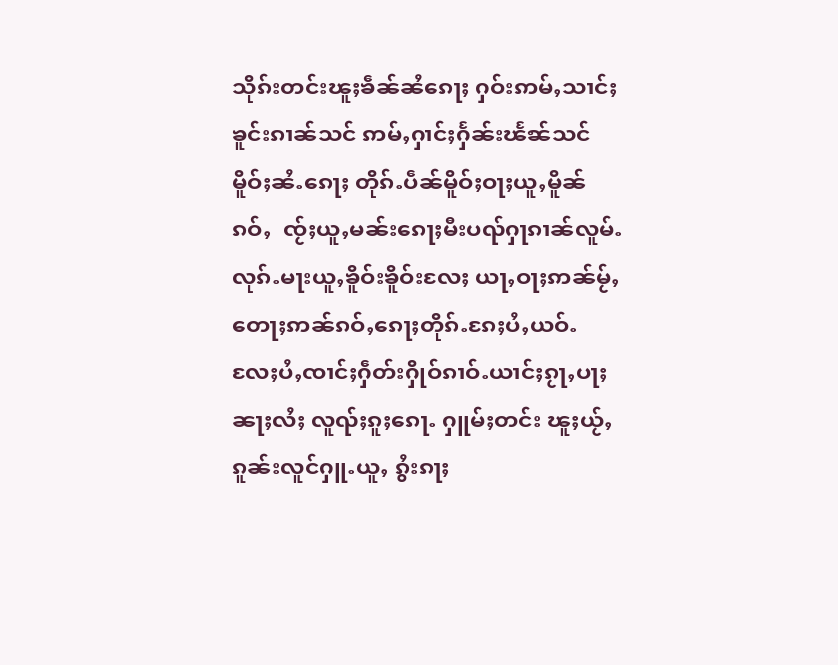သိုၵ်းတင်းၽူႈၶဵၼ်ၼႆၵေႃႈ ႁဝ်းဢမ်ႇသၢင်ႈၶူင်းၵၢၼ်သင် ဢမ်ႇႁၢင်ႈႁႅၼ်းၽႅꧣ်သင် မိူဝ်ႈၼႆႉၵေႃႈ တိုၵ်ႉပဵၼ်မိူဝ်ႈဝႃႈယူႇမိူၼ်ၵဝ်ႇ  ၸႂ်ႈယူႇမၼ်းၵေႃႈမီးပၺ်ႁႃၵၢၼ်လူမ်ႉလုၵ်ႉမႃးယူႇၶိူဝ်းၶိူဝ်းလႄႈ ယႃႇဝႃႈဢၼ်မႂ်ႇ တေႃႈဢၼ်ၵဝ်ႇၵေႃႈတိုၵ်ႉၵႄႈပႆႇယဝ်ႉလႄႈပႆႇၸၢင်ႈႁဵတ်းႁိုဝ်ၵၢဝ်ႉယၢင်ႈၵႂႃႇပႃႈၼႃႈလႆႈ လူၺ်ႈၵူႈၵေႃႉ ႁူမ်ႈတင်း ၽူႈယႂ်ႇၵူၼ်းလူင်ႁူႉယူႇ ၵွႆးၵႃႈ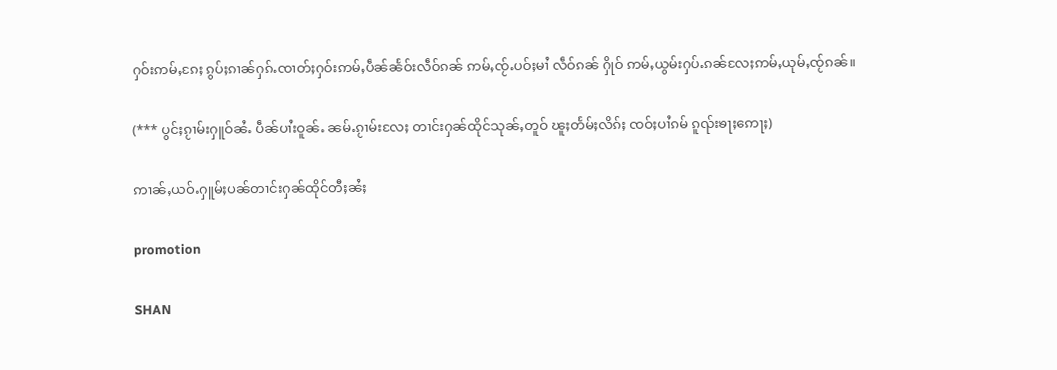ႁဝ်းဢမ်ႇၵႄႈ ၵွပ်ႈၵၢၼ်ႁၵ်ႉၸၢတ်ႈႁဝ်းဢမ်ႇပဵၼ်ၼႅဝ်းလဵဝ်ၵၼ် ဢမ်ႇၸႂ်ႉပဝ်ႈမၢႆ လဵဝ်ၵၼ် ႁိုဝ် ဢမ်ႇယွမ်းႁပ်ႉၵၼ်လႄႈဢမ်ႇယုမ်ႇၸႂ်ၵၼ်။

(*** ပွင်ႈၵႂၢမ်းႁူဝ်ၼႆႉ ပဵၼ်ပၢႆးဝူၼ်ႉ ၼမ်ႉၵႂၢမ်းလႄႈ တၢင်းႁၼ်ထိုင်သုၼ်ႇတူဝ် ၽူႈတႅမ်ႈလိၵ်ႈ ၸဝ်ႈပၢႆၵမ် ၵူၺ်းၶႃႈဢေႃႈ)

ဢၢၼ်ႇယဝ်ႉႁူမ်ႈပၼ်တၢင်းႁၼ်ထိုင်တီႈၼႆႈ

promotion

SHAN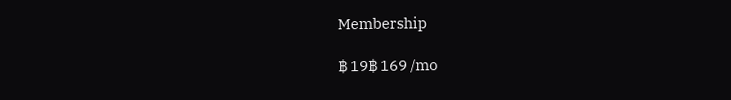Membership

฿ 19฿ 169 /mo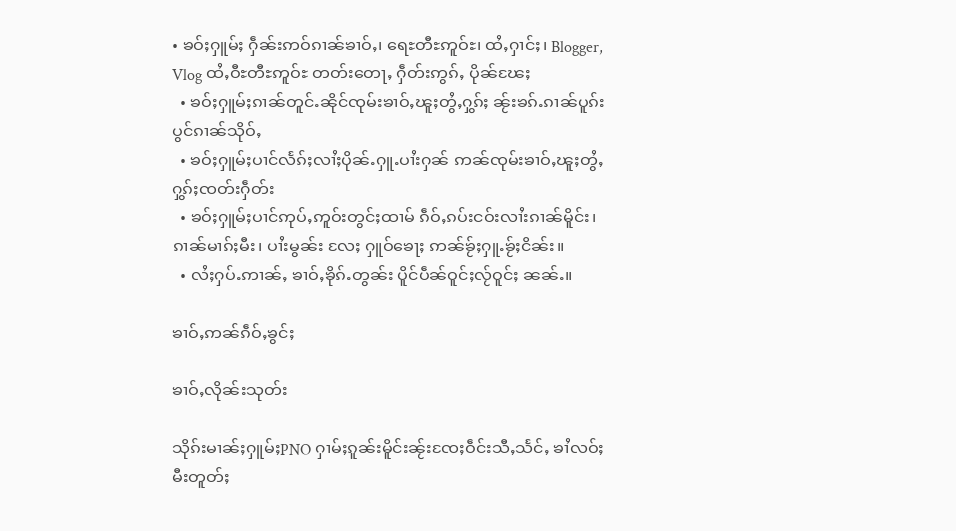• ၶဝ်ႈႁူမ်ႈ ႁဵၼ်းဢဝ်ၵၢၼ်ၶၢဝ်ႇ၊ ရေႊတီႊဢူဝ်ႊ၊ ထႆႇႁၢင်ႈ၊ Blogger, Vlog ထႆႇဝီႊတီႊဢူဝ်ႊ တတ်းတေႃႇ ႁဵတ်းဢွၵ်ႇ ပိုၼ်ၽႄႈ
  • ၶဝ်ႈႁူမ်ႈၵၢၼ်တူင်ႉၼိုင်ၸုမ်းၶၢဝ်ႇၽူႈတွႆႇႁွၵ်ႈ ၼႂ်းၶၵ်ႉၵၢၼ်ပူၵ်းပွင်ၵၢၼ်သိုဝ်ႇ
  • ၶဝ်ႈႁူမ်ႈပၢင်လႅၵ်ႈလၢႆႈပိုၼ်ႉႁူႉပၢႆးႁၼ် ဢၼ်ၸုမ်းၶၢဝ်ႇၽူႈတွႆႇႁွၵ်ႈၸတ်းႁဵတ်း
  • ၶဝ်ႈႁူမ်ႈပၢင်ဢုပ်ႇဢူဝ်းတွင်ႈထၢမ် ၵဵဝ်ႇၵပ်းငဝ်းလၢႆးၵၢၼ်မိူင်း၊ ၵၢၼ်မၢၵ်ႈမီး၊ ပၢႆးမွၼ်း လႄႈ ႁူဝ်ၶေႃႈ ဢၼ်ၶႂ်ႈႁူႉၶႂ်ႈငိၼ်း။
  • လႆႈႁပ်ႉဢၢၼ်ႇ ၶၢဝ်ႇၶိုၵ်ႉတွၼ်း ပိူင်ပဵၼ်ဝူင်ႈလႂ်ဝူင်ႈ ၼၼ်ႉ။

ၶၢဝ်ႇဢၼ်ၵဵဝ်ႇၶွင်ႈ

ၶၢဝ်ႇလိုၼ်းသုတ်း

သိုၵ်းမၢၼ်ႈႁူမ်ႈPNO ႁၢမ်ႈၵူၼ်းမိူင်းၼႂ်းၸႄႈဝဵင်းသီႇသႅင်ႇ ၶၢႆလဝ်ႈ မီးတူတ်ႈ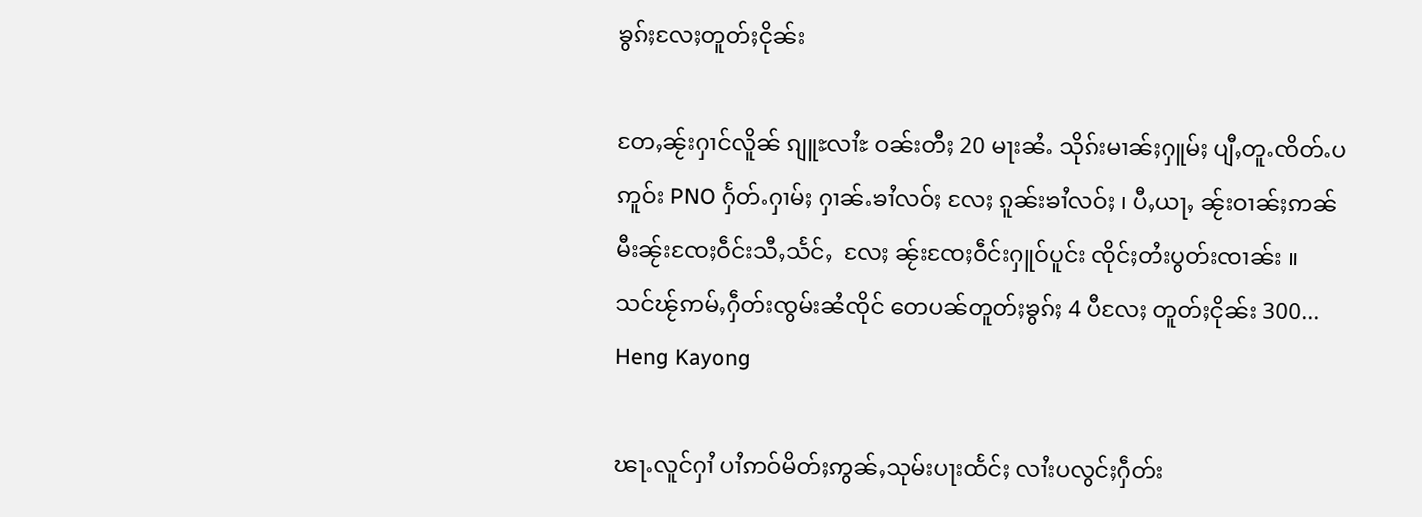ၶွၵ်ႈလႄႈတူတ်ႈငိုၼ်း

တႄႇၼႂ်းႁၢင်လိူၼ် ၵျူႊလၢႆႊ ဝၼ်းတီႈ 20 မႃးၼႆႉ သိုၵ်းမၢၼ်ႈႁူမ်ႈ ပျီႇတူႉၸိတ်ႉပဢူဝ်း PNO ႁႅတ်ႉႁၢမ်ႈ ႁၢၼ်ႉၶၢႆလဝ်ႈ လႄႈ ၵူၼ်းၶၢႆလဝ်ႈ ၊ ပီႇယႃႇ ၼႂ်းဝၢၼ်ႈဢၼ်မီးၼႂ်းၸႄႈဝဵင်းသီႇသႅင်ႇ  လႄႈ ၼႂ်းၸႄႈဝဵင်းႁူဝ်ပူင်း ၸိုင်ႈတႆးပွတ်းၸၢၼ်း ။ သင်ၽႂ်ဢမ်ႇႁဵတ်းၸွမ်းၼႆၸိုင် တေပၼ်တူတ်ႈၶွၵ်ႈ 4 ပီလႄႈ တူတ်ႈငိုၼ်း 300...
Heng Kayong

ၽႃႉလူင်ႁၢႆ ပၢႆဢဝ်မိတ်ႈဢွၼ်ႇသုမ်းပႃးထႅင်ႈ လၢႆးပလွင်ႈႁဵတ်း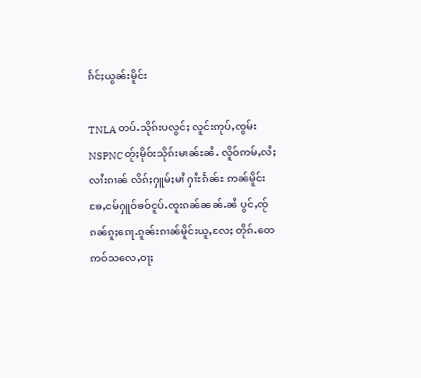ၵႅင်ႈယွၼ်းမိူင်း

TNLA တပ်ႉသိုၵ်းပလွင်ႈ လူင်းဢုပ်ႇၸွမ်း NSPNC တႂ်ႈမိုဝ်းသိုၵ်းမၢၼ်ႊၼႆႉ လိူဝ်ဢမ်ႇလႆႈလၢႆးၵၢၼ် လိၵ်ႈႁူမ်ႈမၢႆ ႁၢႆႊၵႅၼ်ႊ ဢၼ်မိူင်းၶႄႇငမ်ႁူဝ်ၶဝ်ငူပ်ႉၸူးၵၼ်ၼၼ်ႉၼႆ ပွင်ႇၸႂ်ၵၼ်ၵူႈၵေႃႉၵူၼ်းၵၢၼ်မိူင်းယူႇလႄႈ တိုၵ်ႉတေဢဝ်သလေႇဝႃႈ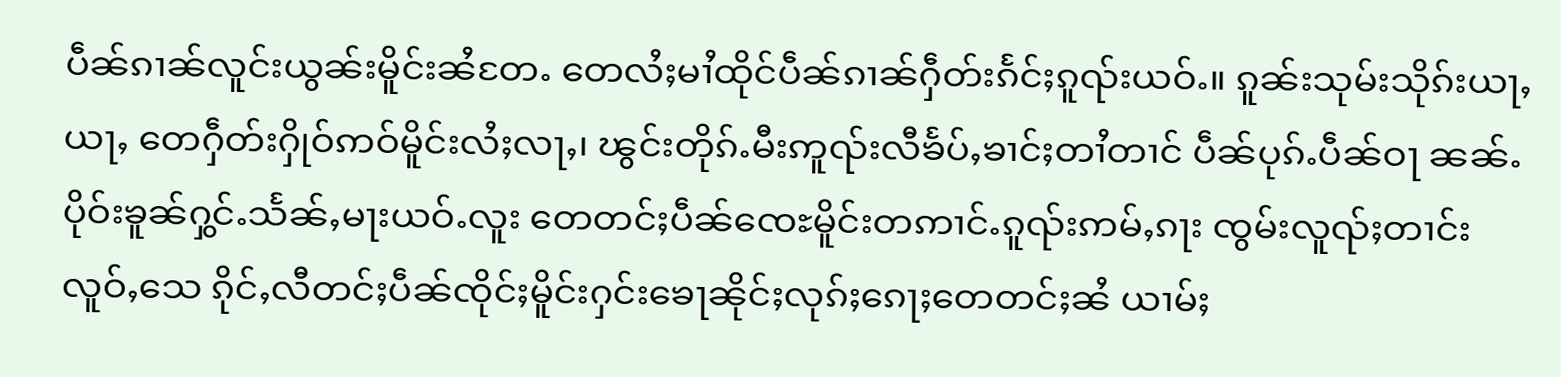ပဵၼ်ၵၢၼ်လူင်းယွၼ်းမိူင်းၼႆတႄႉ တေလႆႈမၢႆထိုင်ပဵၼ်ၵၢၼ်ႁဵတ်းၵႅင်ႈၵူၺ်းယဝ်ႉ။ ၵူၼ်းသုမ်းသိုၵ်းယႃႇယႃႇ တေႁဵတ်းႁိုဝ်ဢဝ်မိူင်းလႆႈလႃႇ၊ ၽွင်းတိုၵ်ႉမီးဢူၺ်းလီၶႅပ်ႇၶၢင်ႈတၢႆတၢင် ပဵၼ်ပုၵ်ႉပဵၼ်ဝႃ ၼၼ်ႉ ပိုဝ်းၶူၼ်ႁွင်ႉသႅၼ်ႇမႃးယဝ်ႉလူး တေတင်ႈပဵၼ်ၸေႊမိူင်းတဢၢင်ႉၵူၺ်းဢမ်ႇၵႃး ၸွမ်းလူၺ်ႈတၢင်းလူဝ်ႇသေ ၵိုင်ႇလီတင်ႈပဵၼ်ၸိုင်ႈမိူင်းႁင်းၶေႃၼိုင်ႈလုၵ်ႈၵေႃႈတေတင်ႈၼႆ ယၢမ်ႈ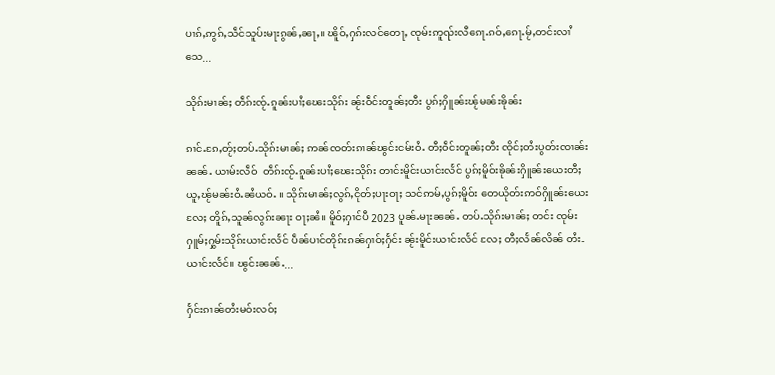ပၢၵ်ႇဢွၵ်ႇသဵင်သူပ်းမႃးၵွၼ်ႇၼႃႇ။ ၽိူဝ်ႇႁၵ်းလင်တေႃႇ ၸုမ်းဢူၺ်းလီၵေႃႉၵဝ်ႇၵေႃႉမႂ်ႇတင်းလၢႆသေ...

သိုၵ်းမၢၼ်ႈ တဵၵ်းၸႂ်ႉၵူၼ်းပၢႆႈၽေးသိုၵ်း ၼႂ်းဝဵင်းတူၼ်ႈတီး ပွၵ်ႈႁိူၼ်းၽႂ်မၼ်းၶိုၼ်း

ၵၢင်ႉၵႄႇတႂ်ႈတပ်ႉသိုၵ်းမၢၼ်ႈ ဢၼ်ၸတ်းၵၢၼ်ၽွင်းငမ်းဝႆႉ တီႈဝဵင်းတူၼ်ႈတီး ၸိုင်ႈတႆးပွတ်းၸၢၼ်းၼၼ်ႉ ယၢမ်းလဵဝ်  တဵၵ်းၸႂ်ႉၵူၼ်းပၢႆႈၽေးသိုၵ်း တၢင်းမိူင်းယၢင်းလႅင် ပွၵ်ႈမိူဝ်းၶိုၼ်းႁိူၼ်းယေးတီႈယူႇၽႂ်မၼ်းဝႆႉၼႆယဝ်ႉ ။ သိုၵ်းမၢၼ်ႈလွၵ်ႇငိုတ်ႈပႃးဝႃႈ သင်ဢမ်ႇပွၵ်ႈမိူဝ်း တေယိုတ်းဢဝ်ႁိူၼ်းယေးလႄႈ တိူၵ်ႇသူၼ်လွၵ်းၼႃး ဝႃႈၼႆ။ မိူဝ်ႈႁၢင်ပီ 2023 ပူၼ်ႉမႃးၼၼ်ႉ တပ်ႉသိုၵ်းမၢၼ်ႈ တင်း ၸုမ်းႁူမ်ႈႁွမ်းသိုၵ်းယၢင်းလႅင် ပဵၼ်ပၢင်တိုၵ်းၵၼ်ႁၢဝ်ႈႁႅင်း ၼႂ်းမိူင်းယၢင်းလႅင် လႄႈ တီႈလႅၼ်လိၼ် တႆး-ယၢင်းလႅင်။ ၽွင်းၼၼ်ႉ...

ႁႅင်းၵၢၼ်တႆးမဝ်းလဝ်ႈ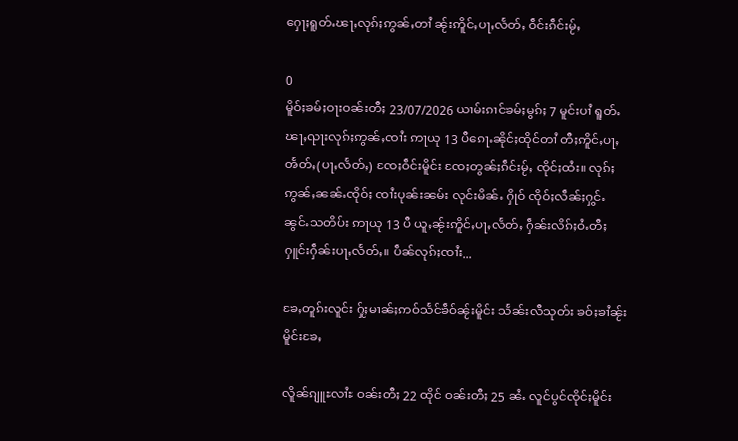ႁေႃႈရူတ်ႉၽႃႇလုၵ်ႈဢွၼ်ႇတၢႆ ၼႂ်းဢိူင်ႇပႃႇလႅတ်ႇ ဝဵင်းၵဵင်းမႂ်ႇ

0
မိူဝ်ႈၶမ်ႈဝႃးဝၼ်းတီႈ 23/07/2026 ယၢမ်းၵၢင်ၶမ်ႈမွၵ်ႈ 7 မူင်းပၢႆ ရူတ်ႉၽႃႇၺႃးလုၵ်ႈဢွၼ်ႇၸၢႆး ဢႃယု 13 ပီၵေႃႉၼိုင်ႈထိုင်တၢႆ တီႈဢိူင်ႇပႃႇၻႅတ်ႇ(ပႃႇလႅတ်ႇ) ၸႄႈဝဵင်းမိူင်း ၸႄႈတွၼ်ႈၵဵင်းမႂ်ႇ ၸိုင်ႈထႆး။ လုၵ်ႈဢွၼ်ႇၼၼ်ႉၸိုဝ်ႈ ၸၢႆးပုၼ်းၼမ်း လုင်းမိၼ်ႉ ႁိုဝ် ၸိုဝ်ႈလဵၼ်ႈႁွင်ႉ ၼွင်ႉသတိပ်း ဢႃယု 13 ပီ ယူႇၼႂ်းဢိူင်ႇပႃႇလႅတ်ႇ ႁဵၼ်းလိၵ်ႈဝႆႉတီႈႁူင်းႁဵၼ်းပႃႇလႅတ်ႇ။ ပဵၼ်လုၵ်ႈၸၢႆး...

ၶႄႇတူၵ်းလူင်း ႁႂ်ႈမၢၼ်ႈဢဝ်သႅင်ၶဵဝ်ၼႂ်းမိူင်း သႅၼ်းလီသုတ်း ၶဝ်ႈၶၢႆၼႂ်းမိူင်းၶႄႇ

လိူၼ်ၵျူႊလၢႆႊ ဝၼ်းတီႈ 22 ထိုင် ဝၼ်းတီႈ 25 ၼႆႉ လူင်ပွင်ၸိုင်ႈမိူင်း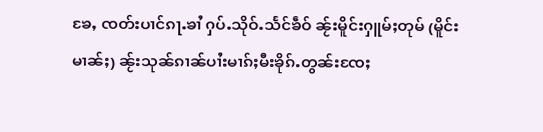ၶႄႇ ၸတ်းပၢင်ၵႃႉၶၢႆ ႁပ်ႉသိုဝ်ႉသႅင်ၶဵဝ် ၼႂ်းမိူင်းႁူမ်ႈတုမ် (မိူင်းမၢၼ်ႈ) ၼႂ်းသုၼ်ၵၢၼ်ပၢႆးမၢၵ်ႈမီးၶိုၵ်ႉတွၼ်းၸႄႈ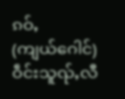ၵဝ်ႇ (ကျယ်‌ဂေါင်) ဝဵင်းသူၺ်ႇလီ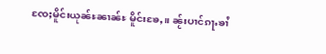ၸႄႈမိူင်းယုၼ်ႊၼၢၼ်ႊ မိူင်းၶႄႇ။ ၼႂ်းပၢင်ၵႃႉၶၢႆ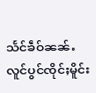သႅင်ၶဵဝ်ၼၼ်ႉ လူင်ပွင်ၸိုင်ႈမိူင်း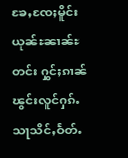ၶႄႇၸႄႈမိူင်းယုၼ်ႊၼၢၼ်ႊ တင်း ႁွင်ႈၵၢၼ်ၽွင်းလူင်ႁၵ်ႉသႃသိင်ႇဝႅတ်ႉ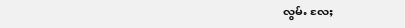လွမ်ႉ လႄႈ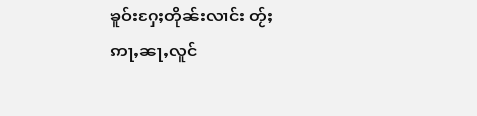ၶူဝ်းႁႄႈတိုၼ်းလၢင်း တႂ်ႈဢႃႇၼႃႇလူင်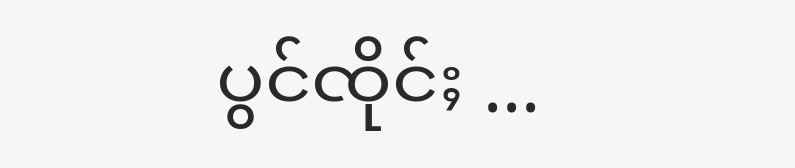ပွင်ၸိုင်ႈ ...